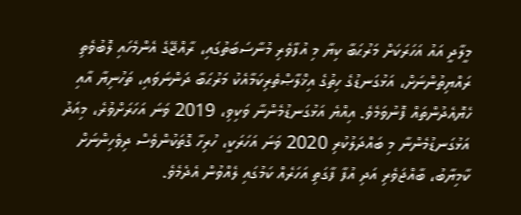މީލާދީ އައު އަހަރަކަށް މަރުޙަބާ ކިޔާ މި އުފާވެރި މުނާސަބަތުގައި، ރާއްޖޭގެ އެންމެހައި ލޮބުވެތި ރައްޔިތުންނަށް، އަޅުގަނޑުގެ ހިތުގެ އިޚްލާޞްތެރިކަމާއެކު މަރުޙަބާ ދަންނަވައި، ތަހުނިޔާ އާއި ހެޔޮއެދުންތައް ފޮނުވަމެވެ. އިއްޔެ އަޅުގަނޑުމެންނާ ވަކިވި، 2019 ވަނަ އަހަރަށްވުރެ، މިއަދު އަޅުގަނޑުމެންނާ މި ބައްދަލުކުރި 2020 ވަނަ އަހަރަކީ، ހުރިހާ ގޮތަކުންވެސް ދިވެހިންނަށް ކާމިޔާބު، ބާއްޖަވެރި އަދި އުފާ ފާގަތި އަހަރެއް ކަމުގައި ލެއްވުން އެދެމެވެ.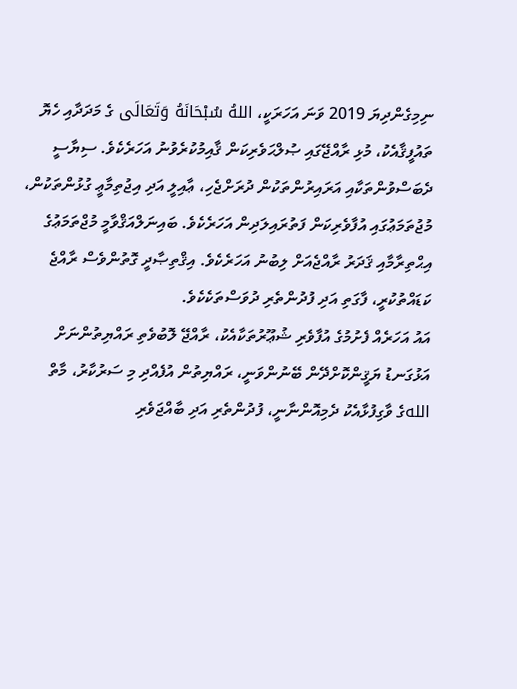ނިމިގެންދިޔަ 2019 ވަނަ އަހަރަކީ، اللهُ سُبْحَانَهُ وَتَعَالَى ގެ މަދަދާއި ހެޔޮ ތައުފީޤާއެކު، މުޅި ރާއްޖޭގައި ޞުލްޙަވެރިކަން ޤާއިމުކުރެވުނު އަހަރެކެވެ. ސިޔާސީ ދެބަސްވުންތަކާއި އަރައިރުންތަކުން ދުރަށްޖެހި، ޢާއިލީ އަދި އިޖުތިމާޢީ ގުޅުންތަކުން، މުޖުތަމަޢުގައި އުފާވެރިކަން ފަތުރައިލަދިން އަހަރެކެވެ. ބައިނަލްއަޤްވާމީ މުޖްތަމަޢުގެ އިޙްތިރާމާއި ޤަދަރު ރާއްޖެއަށް ލިބުނު އަހަރެކެވެ. އިޤްތިޞާދީ ގޮތުންވެސް ރާއްޖެ ކަޑައްތުކުރީ، ފާގަތި އަދި ފުދުންތެރި ދުވަސްތަކެކެވެ.
އައު އަހަރެއް ފެށުމުގެ އުފާވެރި ޝުޢޫރުތަކާއެކު، ރާއްޖޭ ލޮބުވެތި ރައްޔިތުންނަށް އަޅުގަނޑު ޔަޤީންކޮށްދޭން ބޭނުންވަނީ، ރައްޔިތުން އުފެއްދި މި ސަރުކާރު، މާތް اللهގެ ވާގިފުޅާއެކު ދެމިއޮންނާނީ، ފުދުންތެރި އަދި ބާއްޖަވެރި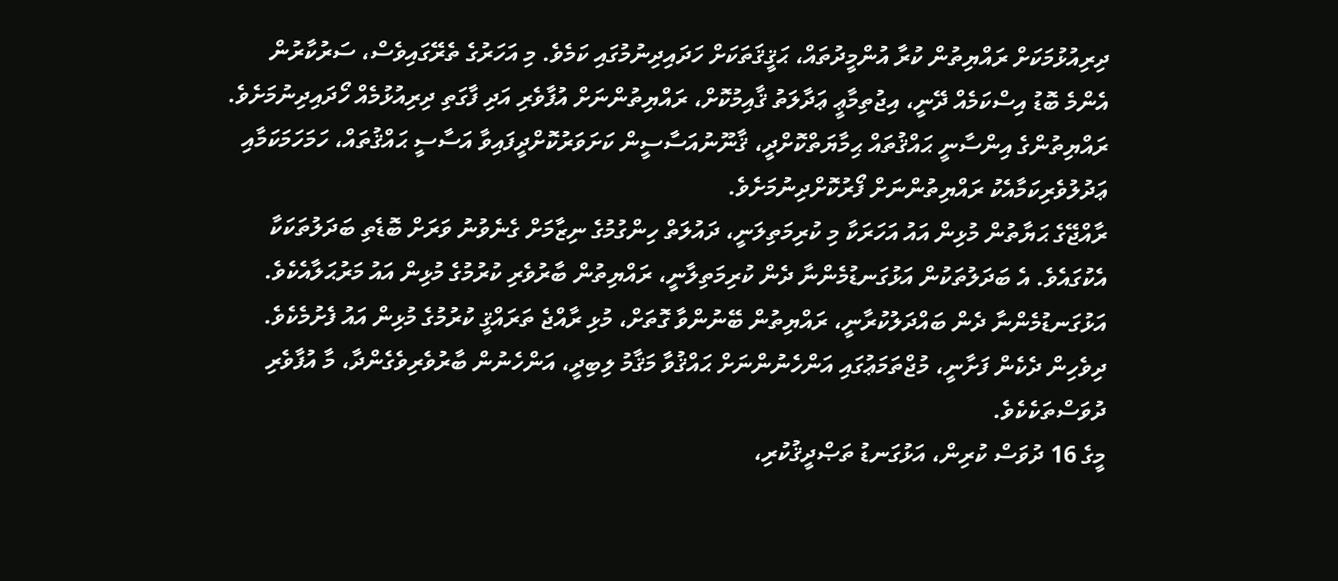ދިރިއުޅުމަކަށް ރައްޔިތުން ކުރާ އުންމީދުތައް، ޙަޤީޤަތަކަށް ހަދައިދިނުމުގައި ކަމެވެ. މި އަހަރުގެ ތެރޭގައިވެސް، ސަރުކާރުން އެންމެ ބޮޑު އިސްކަމެއް ދޭނީ، އިޖުތިމާޢީ ޢަދާލަތު ޤާއިމުކޮށް، ރައްޔިތުންނަށް އުފާވެރި އަދި ފާގަތި ދިރިއުޅުމެއް ހޯދައިދިނުމަށެވެ. ރައްޔިތުންގެ އިންސާނީ ޙައްޤުތައް ޙިމާޔަތްކޮށްދީ، ޤާނޫނުއަސާސީން ކަށަވަރުކޮށްދީފައިވާ އަސާސީ ޙައްޤުތައް، ހަމަހަމަކަމާއި ޢަދުލުވެރިކަމާއެކު ރައްޔިތުންނަށް ފޯރުކޮށްދިނުމަށެވެ.
ރާއްޖޭގެ ޙަޔާތުން މުޅިން އައު އަހަރަކާ މި ކުރިމަތިލަނީ، ދައުލަތް ހިންގުމުގެ ނިޒާމަށް ގެނެވުނު ވަރަށް ބޮޑެތި ބަދަލުތަކަކާ އެކުގައެވެ. އެ ބަދަލުތަކުން އަޅުގަނޑުމެންނާ ދެން ކުރިމަތިލާނީ، ރައްޔިތުން ބާރުވެރި ކުރުމުގެ މުޅިން އައު މަރުޙަލާއެކެވެ. އަޅުގަނޑުމެންނާ ދެން ބައްދަލުކުރާނީ، ރައްޔިތުން ބޭނުންވާ ގޮތަށް، މުޅި ރާއްޖެ ތަރައްޤީ ކުރުމުގެ މުޅިން އައު ފެށުމެކެވެ. ދިވެހިން ދެކެން ފަށާނީ، މުޖްތަމަޢުގައި އަންހެނުންނަށް ޙައްޤުވާ މަޤާމު ލިބިދީ، އަންހެނުން ބާރުވެރިވެގެންދާ، މާ އުފާވެރި ދުވަސްތަކެކެވެ.
މީގެ 16 ދުވަސް ކުރިން، އަޅުގަނޑު ތަޞްދީޤުކުރި،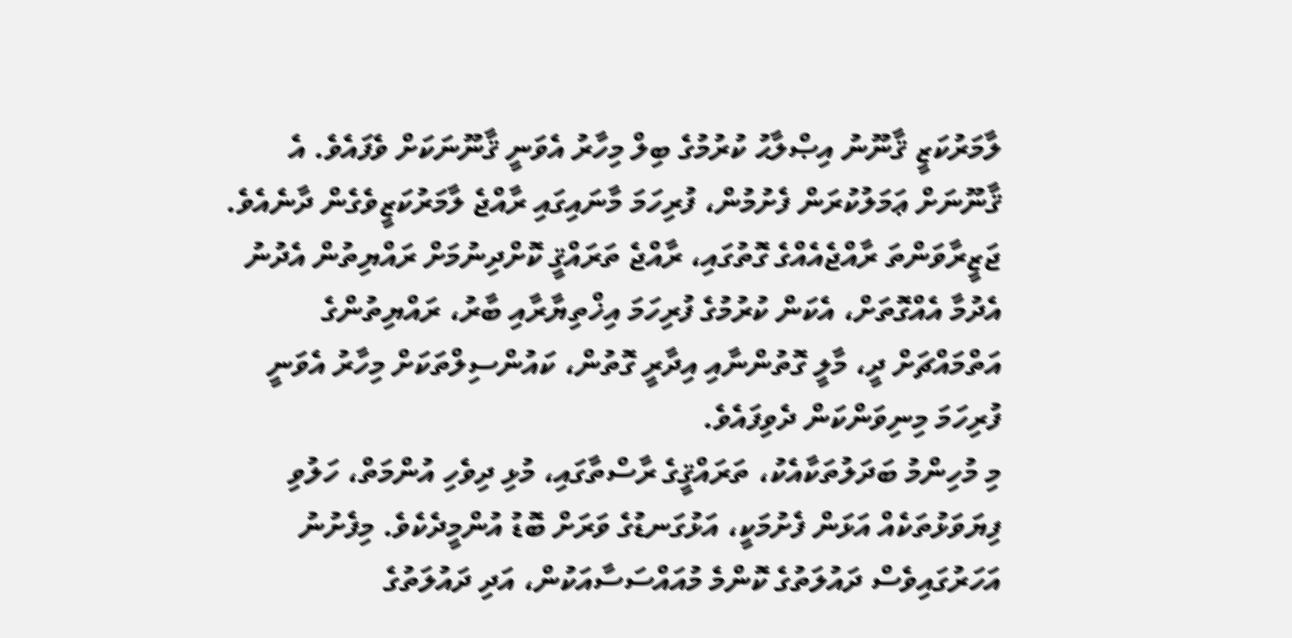ލާމަރުކަޒީ ޤާނޫނު އިޞްލާޙު ކުރުމުގެ ބިލް މިހާރު އެވަނީ ޤާނޫނަކަށް ވެފައެވެ. އެ ޤާނޫނަށް ޢަމަލުކުރަން ފެށުމުން، ފުރިހަމަ މާނައިގައި ރާއްޖެ ލާމަރުކަޒީވެގެން ދާނެއެވެ. ޖަޒީރާވަންތަ ރާއްޖެއެއްގެ ގޮތުގައި، ރާއްޖެ ތަރައްޤީ ކޮށްދިނުމަށް ރައްޔިތުން އެދުނު އެދުމާ އެއްގޮތަށް، އެކަން ކުރުމުގެ ފުރިހަމަ އިޚްތިޔާރާއި ބާރު، ރައްޔިތުންގެ އަތްމައްޗަށް ދީ، މާލީ ގޮތުންނާއި އިދާރީ ގޮތުން، ކައުންސިލްތަކަށް މިހާރު އެވަނީ ފުރިހަމަ މިނިވަންކަން ދެވިފައެވެ.
މި މުހިންމު ބަދަލުތަކާއެކު، ތަރައްޤީގެ ރާސްތާގައި، މުޅި ދިވެހި އުންމަތް، ހަލުވި ފިޔަވަޅުތަކެއް އަޅަން ފެށުމަކީ، އަޅުގަނޑުގެ ވަރަށް ބޮޑު އުންމީދެކެވެ. މިފެށުނު އަހަރުގައިވެސް ދައުލަތުގެ ކޮންމެ މުއައްސަސާއަކުން، އަދި ދައުލަތުގެ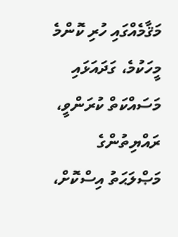މަޤާމެއްގައި ހުރި ކޮންމެ މީހަކުމެ، ގަދައަޅައި މަސައްކަތް ކުރަންވީ، ރައްޔިތުންގެ މަޞްލަޙަތު އިސްކޮށް،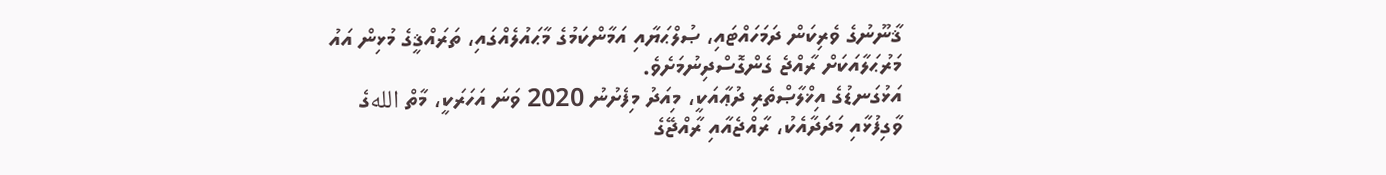ޤާނޫނުގެ ވެރިކަން ދަމަހައްޓައި، ޞުލްޙަޔާއި އަމާންކަމުގެ މާޙައުލެއްގައި، ތަރައްޤީގެ މުޅިން އައު މަރުޙަލާއަކަށް ރާއްޖެ ގެންގޮސްދިނުމަށެވެ.
އަޅުގަނޑުގެ އިޚްލާޞްތެރި ދުޢާއަކީ، މިއަދު މިފެށުނު 2020 ވަނަ އަހަރަކީ، މާތް اللهގެ ވާގިފުޅާއި މަދަދާއެކު، ރާއްޖެއާއި ރާއްޖޭގެ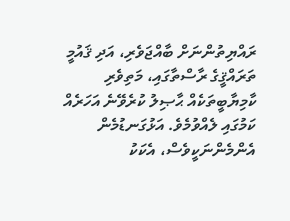ރައްޔިތުންނަށް ބާއްޖަވެރި، އަދި ޤައުމީ ތަރައްޤީގެ ރާސްތާގައި، މަތިވެރި ކާމިޔާބީތަކެއް ޙާޞިލު ކުރެވޭނެ އަހަރެއް ކަމުގައި ލެއްވުމެވެ. އަޅުގަނޑުމެން އެންމެންނަކީވެސް، އެކަކު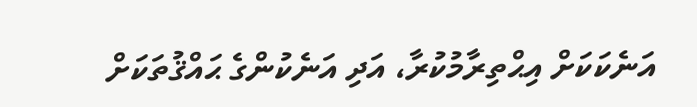އަނެކަކަށް އިޙްތިރާމުކުރާ، އަދި އަނެކުންގެ ޙައްޤުތަކަށް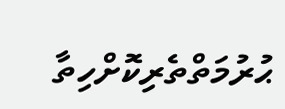ޙުރުމަތްތެރިކޮށްހިތާ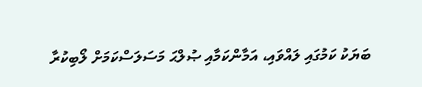ބަޔަކު ކަމުގައި ލައްވައި، އަމާންކަމާއި ޞުލްޙަ މަސަލަސްކަމަށް ލޯބިކުރާ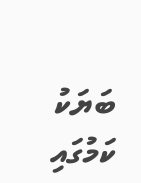ބަޔަކު ކަމުގައި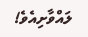ލައްވާށިއެވެ!